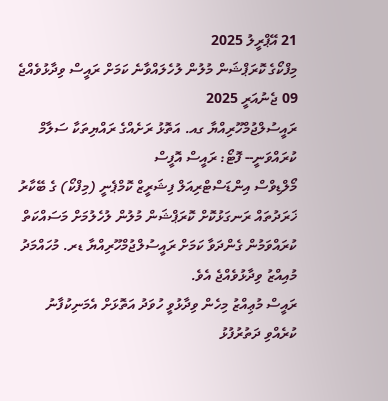21 އޭޕްރީލު 2025
މިފްކޯގެ ކޮރަޕްޝަން މުލުން ލުހެލައްވާނެ ކަމަށް ރައީސް ވިދާޅުވެއްޖެ
09 ޖެނުއަރީ 2025
ރައީސުލްޖުމްހޫރިއްޔާ ގއ. އަތޮޅު ރަށެއްގެ ރައްޔިތަކާ ސަލާމް ކުރައްވަނީ-- ފޮޓޯ: ރައީސް އޮފީސް
މޯލްޑިވްސް އިންޑަސްޓްރިއަލް ފިޝަރީޒް ކޮމްޕެނީ (މިފްކޯ) ގެ ބޭކާރު ޚަރަދުތައް ރަނގަޅުކޮށް ކޮރަޕްޝަން މުލުން ލުހެލުމަށް މަސައްކަތް ކުރައްވަމުން ގެންދަވާ ކަމަށް ރައީސުލްޖުމްހޫރިއްޔާ ޑރ. މުހައްމަދު މުއިއްޒު ވިދާޅުވެއްޖެ އެވެ.
ރައީސް މުޢިއްޒު މިހެން ވިދާޅުވީ ހުވަދު އަތޮޅަށް އެމަނިކުފާނު ކުރެއްވި ދަތުރުފުޅު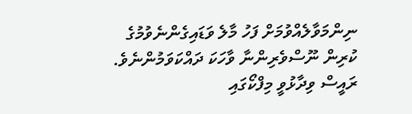ނިންމަވާލެއްވުމަށް ފަހު މާލެ ވަޑައިގެންނެވުމުގެ ކުރިން ނޫސްވެރިންނާ ވާހަކަ ދައްކަވަމުންނެވެ.
ރައީސް ވިދާޅުވީ މިފްކޯގައި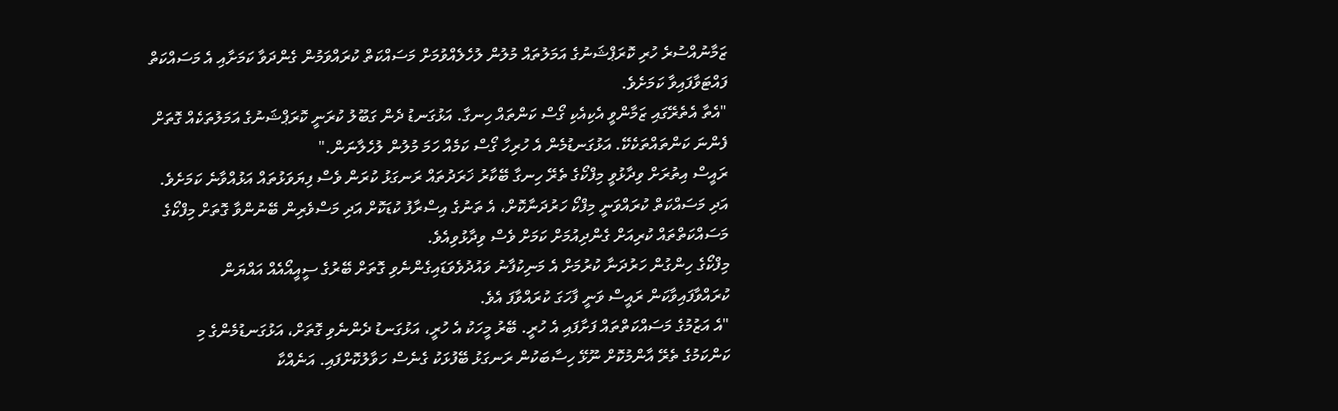ޒަމާނުއްސުރެ ހުރި ކޮރަޕްޝަނުގެ އަމަލުތައް މުލުން ލުހެލެއްވުމަށް މަސައްކަތް ކުރައްވަމުން ގެންދަވާ ކަމަށާއި އެ މަސައްކަތް ފައްޓަވާފައިވާ ކަމަށެވެ.
"އެތާ އެތެރޭގައި ޒަމާންވީ އެކިއެކި ގޯސް ކަންތައް ހިނގާ. އަޅުގަނޑު ދެން ގަބޫލު ކުރަނީ ކޮރަޕްޝަނުގެ އަމަލުތަކެއް ގޮތަށް ފެންނަ ކަންތައްތަކެކޭ. އަޅުގަނޑުމެން އެ ހުރިހާ ގޯސް ކަމެއް ހަމަ މުލުން ލުހެލާނަން."
ރައީސް އިތުރަށް ވިދާޅުވީ މިފްކޯގެ ތެރޭ ހިނގާ ބޭކާރު ޚަރަދުތައް ރަނގަޅު ކުރަން ވެސް ފިޔަވަޅުތައް އަޅުއްވާނެ ކަމަށެވެ. އަދި މަސައްކަތް ކުރައްވަނީ މިފްކޯ ހަރުދަނާކޮށް، އެ ތަނުގެ އިސްރާފު ކުޑަކޮށް އަދި މަސްވެރިން ބޭނުންވާ ގޮތަށް މިފްކޯގެ މަސައްކަތްތައް ކުރިއަށް ގެންދިއުމަށް ކަމަށް ވެސް ވިދާޅުވިއެވެ.
މިފްކޯގެ ހިންގުން ހަރުދަނާ ކުރުމަށް އެ މަނިކުފާނު ވައުދުވެވަޑައިގެންނެވި ގޮތަށް ބޭރުގެ ސީއީއޯއެއް އައްޔަން ކުރައްވާފައިވާކަން ރައީސް ވަނީ ފާހަގަ ކުރައްވާފަ އެވެ.
"އެ އަޒުމުގެ މަސައްކަތްތައް ފަށާފައި އެ ހުރީ. ބޭރު މީހަކު އެ ހުރީ، އަޅުގަނޑު ދެންނެވި ގޮތަށް، އަޅުގަނޑުމެންގެ މި ކަންކަމުގެ ތެރޭ އާންމުކޮށް ނޫޅޭ ހިސާބަކުން ރަނގަޅު ބޭފުޅަކު ގެނެސް ހަވާލުކޮށްފައި. އަނެއްކާ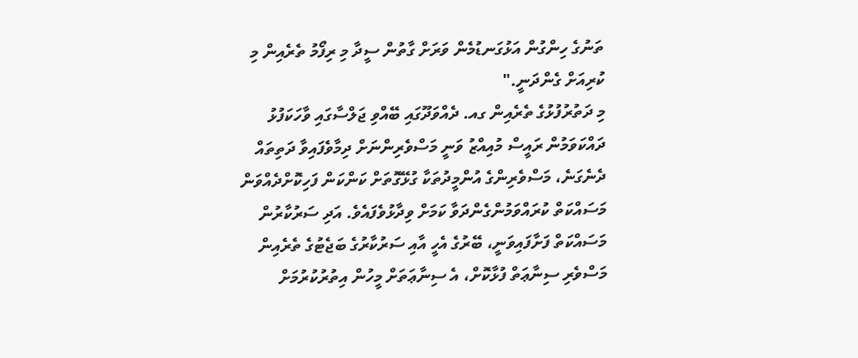ތަނުގެ ހިންގުން އަޅުގަނޑުމެން ވަރަށް ގާތުން ސީދާ މި ރިފޯމު ތެރެއިން މި ކުރިއަށް ގެންދަނީ."
މި ދަތުރުފުޅުގެ ތެރެއިން ގއ. ދެއްވަދޫގައި ބޭއްވި ޖަލްސާގައި ވާހަކަފުޅު ދައްކަވަމުން ރައީސް މުއިއްޒު ވަނީ މަސްވެރިންނަށް ދިމާވެފައިވާ ދަތިތައް ދެނެގަނެ، މަސްވެރިންގެ އުންމީދުތަކާ ގުޅޭގޮތަށް ކަންކަން ފަހިކޮށްދެއްވަން މަސައްކަތް ކުރައްވަމުންގެންދަވާ ކަމަށް ވިދާޅުވެފައެވެ. އަދި ސަރުކާރުން މަސައްކަތް ފަށާފައިވަނީ، ބޭރުގެ އެހީ އާއި ސަރުކާރުގެ ބަޖެޓުގެ ތެރެއިން މަސްވެރި ސިނާޢަތް ފުޅާކޮށް، އެ ސިނާޢަތަށް މީހުން އިތުރުކުރުމަށް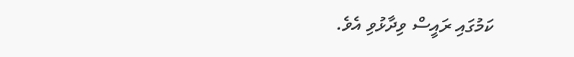ކަމުގައި ރައީސް ވިދާޅުވި އެވެ.